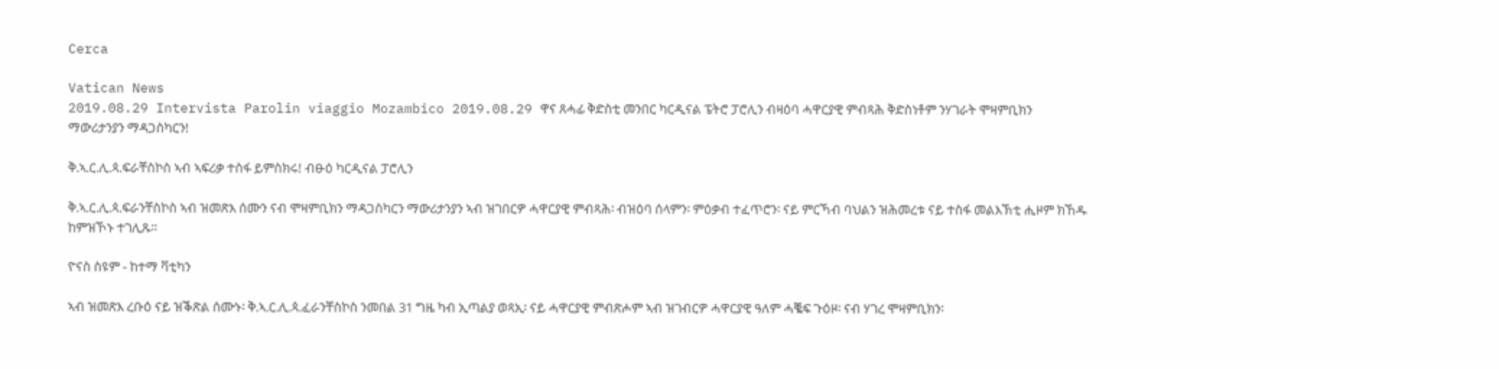Cerca

Vatican News
2019.08.29 Intervista Parolin viaggio Mozambico 2019.08.29 ዋና ጸሓፊ ቅድስቲ መንበር ካርዲናል ፔትሮ ፓሮሊን ብዛዕባ ሓዋርያዊ ምብጻሕ ቅድስነቶም ንሃገራት ሞዛምቢክን ማውሪታንያን ማዳጋስካርን!

ቅ.ኣ.ር.ሊ.ጳ.ፍራቸስኮስ ኣብ ኣፍሪቃ ተስፋ ይምስክሩ! ብፁዕ ካርዲናል ፓሮሊን

ቅ.ኣ.ር.ሊ.ጳ.ፍራንቸስኮስ ኣብ ዝመጽእ ሰሙን ናብ ሞዛምቢክን ማዳጋስካርን ማውሪታንያን ኣብ ዝገበርዎ ሓዋርያዊ ምብጻሕ፡ ብዝዕባ ሰላምን፡ ምዕቃብ ተፈጥሮን፡ ናይ ምርኻብ ባህልን ዝሕመረቱ ናይ ተስፋ መልእኽቲ ሒዞም ክኸዱ ከምዝኾኑ ተገሊጹ።

ዮናስ ስዩም - ከተማ ቫቲካን

ኣብ ዝመጽእ ረቡዕ ናይ ዝቕጽል ሰሙኑ፡ ቅ.ኣ.ር.ሊ.ጳ.ፈራንቸስኮስ ንመበል 31 ግዜ ካብ ኢጣልያ ወጻኢ፡ ናይ ሓዋርያዊ ምብጽሖም ኣብ ዝገብርዎ ሓዋርያዊ ዓለም ሓቘፍ ጉዕዞ፡ ናብ ሃገረ ሞዛምቢክን፡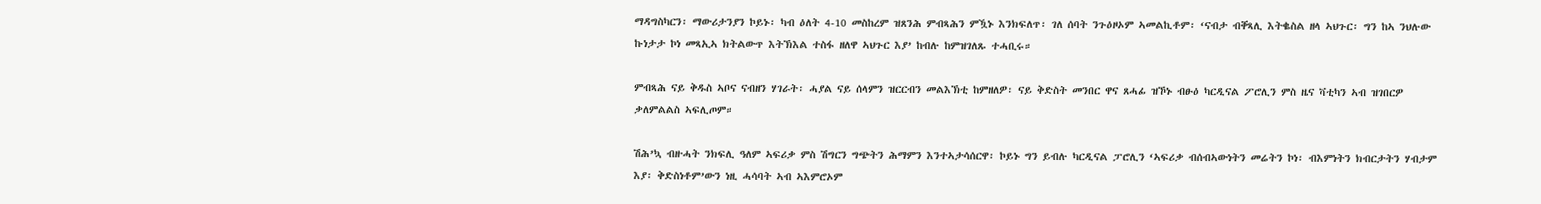ማዳግስካርን፡ ማውሪታንያን ኮይኑ፡ ካብ ዕለት 4-10 መስከረም ዝጸንሕ ምብጻሕን ምዃኑ እንክፍለጥ፡ ገለ ሰባት ንጉዕዞኦም ኣመልኪቶም፡ ‘ናብታ ብቐጻሊ እትቈስል ዘላ ኣህጉር፡ ግን ከኣ ንህሉው ኩነታታ ኮነ መጻኢኣ ክትልውጥ እትኽእል ተስፋ ዘለዋ ኣህጉር እያ’ ከብሉ ከምዝገለጹ ተሓቢሩ።

ምብጻሕ ናይ ቅዱስ ኣቦና ናብዘን ሃገራት፡ ሓያል ናይ ሰላምን ዝርርብን መልእኽቲ ከምዘለዎ፡ ናይ ቅድስት መንበር ዋና ጸሓፊ ዝኾኑ ብፁዕ ካርዲናል ፖሮሊን ምስ ዜና ቫቲካን ኣብ ዝገበርዎ ቃለምልልስ ኣፍሊጦም።

ሽሕ’ኳ ብዙሓት ንክፍሊ ዓለም ኣፍሪቃ ምስ ሽግርን ግጭትን ሕማምን እንተኣታሳሰርዋ፡ ኮይኑ ግን ይብሉ ካርዲናል ፓሮሊን ‘ኣፍሪቃ ብሰብኣውነትን መሬትን ኮነ፡ ብእምነትን ክብርታትን ሃብታም እያ፡ ቅድስነቶም’ውን ነዚ ሓሳባት ኣብ ኣእምሮኦም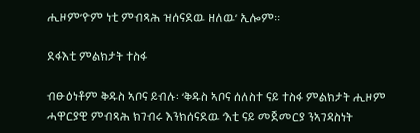ሒዞም’ዮም ነቲ ምብጻሕ ዝሰናደዉ ዘለዉ’ ኢሎም።

ደፋእቲ ምልክታት ተስፋ

ብፁዕነቶም ቅዱስ ኣቦና ይብሉ፡ ‘ቅዱስ ኣቦና ሰለስተ ናይ ተስፋ ምልክታት ሒዞም ሓዋርያዊ ምብጻሕ ክገብሩ እንክሰናደዉ ‘እቲ ናይ መጀመርያ ንኣገዳስነት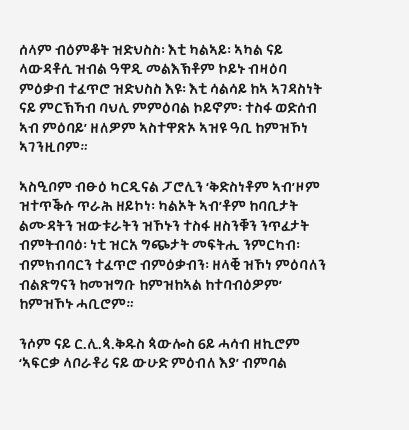ሰላም ብዕምቆት ዝድህስስ፡ እቲ ካልኣይ፡ ኣካል ናይ ላውዳቶሲ ዝብል ዓዋዲ መልእኽቶም ኮይኑ ብዛዕባ ምዕቃብ ተፈጥሮ ዝድህስስ እዩ፡ እቲ ሳልሳይ ከኣ ኣገዳስነት ናይ ምርኽኻብ ባህሊ ምምዕባል ኮይኖም፡ ተስፋ ወድሰብ ኣብ ምዕባይ’ ዘለዎም ኣስተዋጽኦ ኣዝዩ ዓቢ ከምዝኾነ ኣገንዚቦም።

ኣስዒቦም ብፁዕ ካርዲናል ፓሮሊን ‘ቅድስነቶም ኣብ’ዞም ዝተጥቕሱ ጥራሕ ዘይኮነ፡ ካልኦት ኣብ’ቶም ከባቢታት ልሙዳትን ዝውቱራትን ዝኾኑን ተስፋ ዘስንቑን ንጥፈታት ብምትብባዕ፡ ነቲ ዝርአ ግጭታት መፍትሒ ንምርካብ፡ ብምክብባርን ተፈጥሮ ብምዕቃብን፡ ዘላቒ ዝኾነ ምዕባለን ብልጽግናን ከመዝግቡ ከምዝከኣል ከተባብዕዎም’ ከምዝኾኑ ሓቢሮም።

ንሶም ናይ ር.ሊ.ጳ.ቅዱስ ጳውሎስ 6ይ ሓሳብ ዘኪሮም ‘ኣፍርቃ ላቦራቶሪ ናይ ውሁድ ምዕብለ እያ’ ብምባል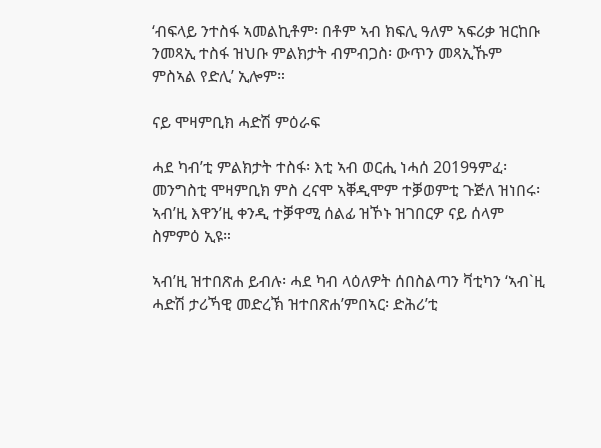‘ብፍላይ ንተስፋ ኣመልኪቶም፡ በቶም ኣብ ክፍሊ ዓለም ኣፍሪቃ ዝርከቡ ንመጻኢ ተስፋ ዝህቡ ምልክታት ብምብጋስ፡ ውጥን መጻኢኹም ምስኣል የድሊ’ ኢሎም።

ናይ ሞዛምቢክ ሓድሽ ምዕራፍ

ሓደ ካብ’ቲ ምልክታት ተስፋ፡ እቲ ኣብ ወርሒ ነሓሰ 2019ዓምፈ፡ መንግስቲ ሞዛምቢክ ምስ ረናሞ ኣቐዲሞም ተቓወምቲ ጉጅለ ዝነበሩ፡ ኣብ’ዚ እዋን’ዚ ቀንዲ ተቓዋሚ ሰልፊ ዝኾኑ ዝገበርዎ ናይ ሰላም ስምምዕ ኢዩ።

ኣብ’ዚ ዝተበጽሐ ይብሉ፡ ሓደ ካብ ላዕለዎት ሰበስልጣን ቫቲካን ‘ኣብ`ዚ ሓድሽ ታሪኻዊ መድረኽ ዝተበጽሐ’ምበኣር፡ ድሕሪ’ቲ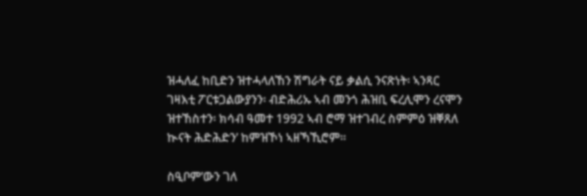ዝሓለፈ ከቢድን ዝተሓላለኸን ሽግራት ናይ ቃልሲ ንናጽነት፡ ኣንጻር ገዛእቲ ፖርቱጋልውያንን፡ ብድሕሪኡ ኣብ መንጎ ሕዝቢ ፍረሊሞን ረናሞን ዝተኸስተን፡ ክሳብ ዓመተ 1992 ኣብ ሮማ ዝተገብረ ስምምዕ ዝቐጸለ ኲናት ሕድሕድን’ ከምዝኾነ ኣዘኻኺሮም።

ስዒቦም’ውን ገለ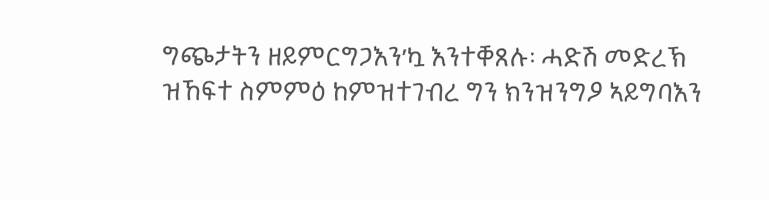ግጭታትን ዘይምርግጋእን’ኳ እንተቐጸሉ፡ ሓድሽ መድረኽ ዝኸፍተ ስምምዕ ከምዝተገብረ ግን ክንዝንግዖ ኣይግባእን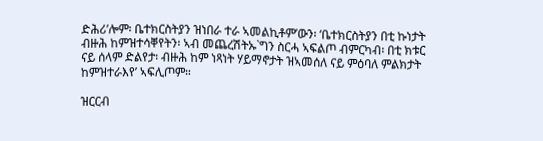ድሕሪ’ሎም፡ ቤተክርስትያን ዝነበራ ተራ ኣመልኪቶም’ውን፡ ‘ቤተክርስትያን በቲ ኩነታት ብዙሕ ከምዝተሳቐየትን፡ ኣብ መጨረሽትኡ`ግን ስርሓ ኣፍልጦ ብምርካብ፡ በቲ ክቱር ናይ ሰላም ድልየታ፡ ብዙሕ ከም ነጻነት ሃይማኖታት ዝኣመሰለ ናይ ምዕባለ ምልክታት ከምዝተራእየ’ ኣፍሊጦም።

ዝርርብ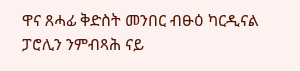ዋና ጸሓፊ ቅድስት መንበር ብፁዕ ካርዲናል ፓሮሊን ንምብጻሕ ናይ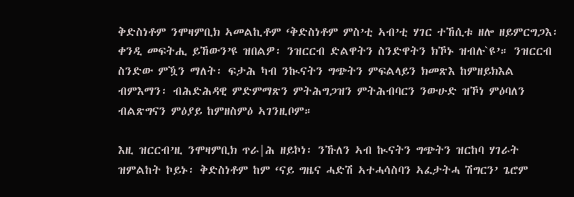ቅድስነቶም ንሞዛምቢክ ኣመልኪቶም ‘ቅድስነቶም ምስ’ቲ ኣብ’ቲ ሃገር ተኸሲቱ ዘሎ ዘይምርግጋእ፡ ቀንዲ መፍትሒ ይኸውን’ዩ ዝበልዎ፡ ንዝርርብ ድልዋትን ስንድዋትን ክኾኑ ዝብሉ`ዩ’። ንዝርርብ ስንድው ምዃን ማለት፡ ፍታሕ ካብ ንኲናትን ግጭትን ምፍልላይን ክመጽእ ከምዘይክእል ብምእማን፡ ብሕድሕዳዊ ምድምማጽን ምትሕግጋዝን ምትሕብባርን ንውሁድ ዝኾነ ምዕባለን ብልጽግናን ምዕያይ ከምዘስምዕ ኣገንዚቦም።

እዚ ዝርርብ’ዚ ንሞዛምቢክ ጥራ|ሕ ዘይኮነ፡ ንኹለን ኣብ ኲናትን ግጭትን ዝርከባ ሃገራት ዝምልከት ኮይኑ፡ ቅድስነቶም ከም ‘ናይ ግዜና ሓድሽ ኣተሓሳስባን ኣፈታትሓ ሽግርን’ ጌሮም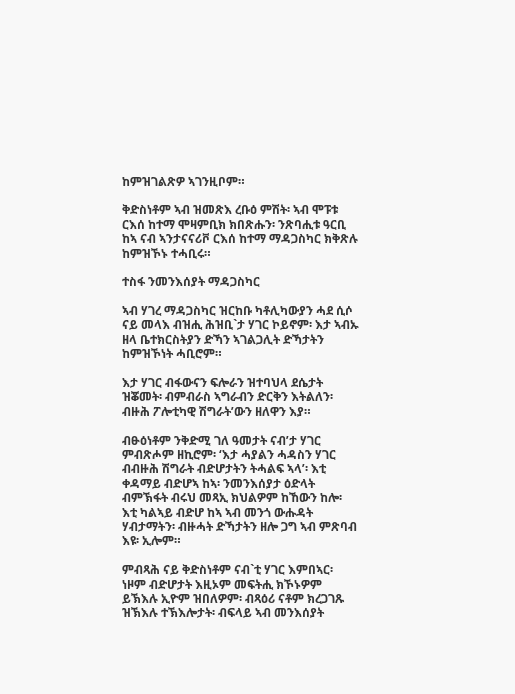ከምዝገልጽዎ ኣገንዚቦም።

ቅድስነቶም ኣብ ዝመጽእ ረቡዕ ምሽት፡ ኣብ ሞፑቱ ርእሰ ከተማ ሞዛምቢክ ክበጽሑን፡ ንጽባሒቱ ዓርቢ ከኣ ናብ ኣንታናናሪቮ ርእሰ ከተማ ማዳጋስካር ክቅጽሉ ከምዝኾኑ ተሓቢሩ።

ተስፋ ንመንእሰያት ማዳጋስካር

ኣብ ሃገረ ማዳጋስካር ዝርከቡ ካቶሊካውያን ሓደ ሲሶ ናይ መላእ ብዝሒ ሕዝቢ`ታ ሃገር ኮይኖም፡ እታ ኣብኡ ዘላ ቤተክርስትያን ድኻን ኣገልጋሊት ድኻታትን ከምዝኾነት ሓቢሮም።

እታ ሃገር ብፋውናን ፍሎራን ዝተባህላ ደሴታት ዝቖመት፡ ብምብራስ ኣግራብን ድርቅን እትልለን፡ ብዙሕ ፖሎቲካዊ ሽግራት’ውን ዘለዋን እያ።

ብፁዕነቶም ንቅድሚ ገለ ዓመታት ናብ’ታ ሃገር ምብጽሖም ዘኪሮም፡ ‘እታ ሓያልን ሓዳስን ሃገር ብብዙሕ ሽግራት ብድሆታትን ትሓልፍ ኣላ’፡ እቲ ቀዳማይ ብድሆኣ ከኣ፡ ንመንእሰያታ ዕድላት ብምኽፋት ብሩህ መጻኢ ክህልዎም ከኸውን ከሎ፡ እቲ ካልኣይ ብድሆ ከኣ ኣብ መንጎ ውሑዳት ሃብታማትን፡ ብዙሓት ድኻታትን ዘሎ ጋግ ኣብ ምጽባብ እዩ፡ ኢሎም።

ምብጻሕ ናይ ቅድስነቶም ናብ`ቲ ሃገር እምበኣር፡ ነዞም ብድሆታት እዚኦም መፍትሒ ክኾኑዎም ይኽእሉ ኢዮም ዝበለዎም፡ ብጻዕሪ ናቶም ክረጋገጹ ዝኽእሉ ተኽእሎታት፡ ብፍላይ ኣብ መንእሰያት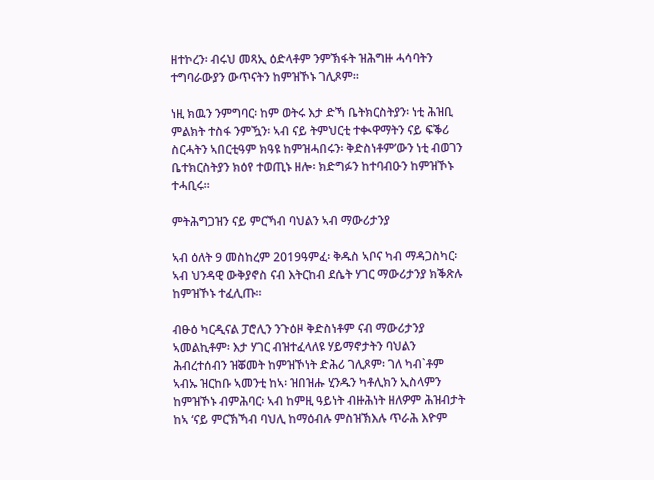ዘተኮረን፡ ብሩህ መጻኢ ዕድላቶም ንምኽፋት ዝሕግዙ ሓሳባትን ተግባራውያን ውጥናትን ከምዝኾኑ ገሊጾም።

ነዚ ክዉን ንምግባር፡ ከም ወትሩ እታ ድኻ ቤትክርስትያን፡ ነቲ ሕዝቢ ምልክት ተስፋ ንምዃን፡ ኣብ ናይ ትምህርቲ ተቊዋማትን ናይ ፍቕሪ ስርሓትን ኣበርቲዓም ክዓዩ ከምዝሓበሩን፡ ቅድስነቶም’ውን ነቲ ብወገን ቤተክርስትያን ክዕየ ተወጢኑ ዘሎ፡ ክድግፉን ከተባብዑን ከምዝኾኑ ተሓቢሩ።

ምትሕግጋዝን ናይ ምርኻብ ባህልን ኣብ ማውሪታንያ

ኣብ ዕለት 9 መስከረም 2019ዓምፈ፡ ቅዱስ ኣቦና ካብ ማዳጋስካር፡ ኣብ ህንዳዊ ውቅያኖስ ናብ እትርከብ ደሴት ሃገር ማውሪታንያ ክቕጽሉ ከምዝኾኑ ተፈሊጡ።

ብፁዕ ካርዲናል ፓሮሊን ንጉዕዞ ቅድስነቶም ናብ ማውሪታንያ ኣመልኪቶም፡ እታ ሃገር ብዝተፈላለዩ ሃይማኖታትን ባህልን ሕብረተሰብን ዝቖመት ከምዝኾነት ድሕሪ ገሊጾም፡ ገለ ካብ`ቶም ኣብኡ ዝርከቡ ኣመንቲ ከኣ፡ ዝበዝሑ ሂንዱን ካቶሊክን ኢስላምን ከምዝኾኑ ብምሕባር፡ ኣብ ከምዚ ዓይነት ብዙሕነት ዘለዎም ሕዝብታት ከኣ ‘ናይ ምርኽኻብ ባህሊ ከማዕብሉ ምስዝኽእሉ ጥራሕ እዮም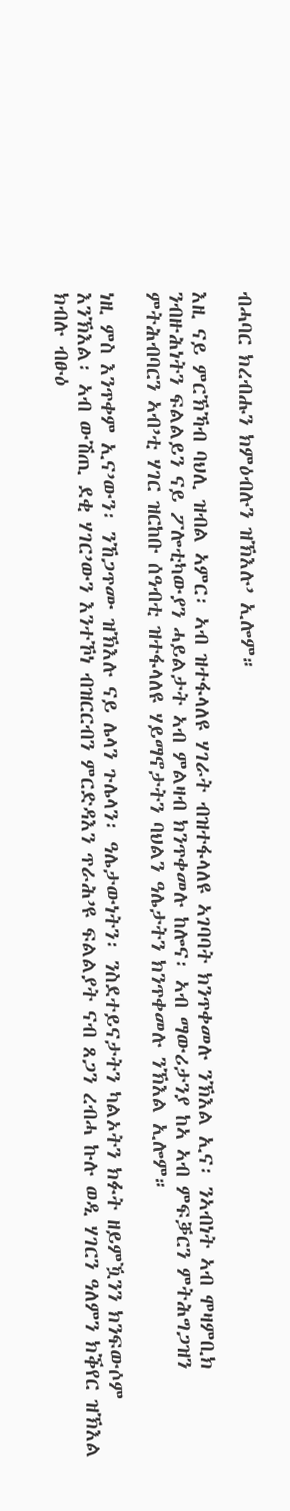ብሓባር ክረብሑን ክምዕብሉን ዝኽእሉ’ ኢሎም።

እዚ ናይ ምርኽኻብ ባህሊ ዝብል ኣምር፡ ኣብ ዝተፋላለዩ ሃገራት ብዝተፋላለዩ ኣገባባት ክንጥቀመሉ ንኽእል ኢና፡ ንኣብነት ኣብ ሞዛምቢክ ንብዙሕነትን ፍልልይን ናይ ፖሎቲካውያን ሓይልታት ኣብ ምልዛብ ክንጥቀመሉ ከሎና፡ ኣብ ማውሪታንያ ከኣ ኣብ ምፍቓርን ምትሕግጋዝን ምትሕብባርን ኣብ’ቲ ሃገር ዝርከቡ ሰዓብቲ ዝተፋላለዩ ሃይማኖታትን ባህልን ዓሌታትን ክንጥቀመሉ ንኽእል ኢሎም።

ነዚ ምስ እንጥቀም ኢና’ውን፡ ንኸጋጥሙ ዝኽእሉ ናይ ሌላን ጉሌላን፡ ዓሌታውነትን፡ ንስደተይናታትን ካልኦትን ክፉት ዘይምዃንን ክንፍውሶም እንኽእል፡ ኣብ ውሽጢ ደቂ ሃገር’ውን እንተኾነ ብዝርርብን ምርድዳእን ጥራሕ’ዩ ፍልልያት ናብ ጸጋን ረብሓ ኩሉ ወዲ ሃገርን ዓለምን ክቕየር ዝኽእል ክብሉ ብፁዕ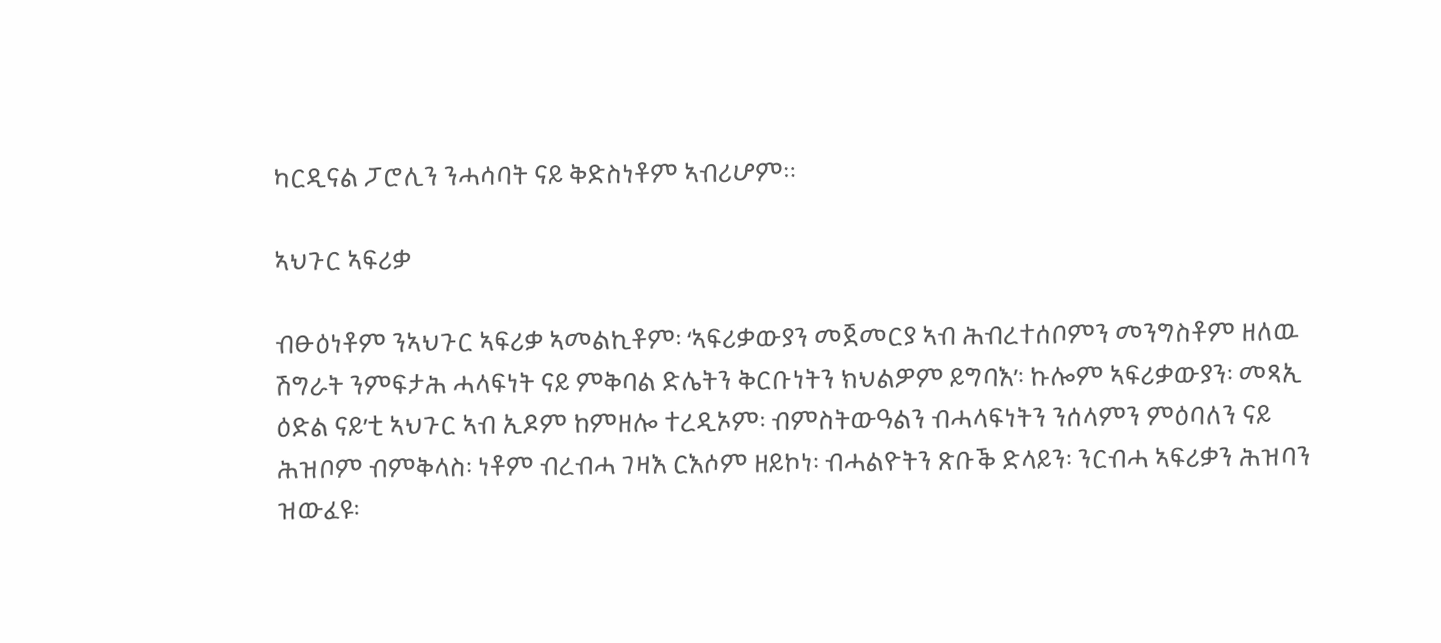ካርዲናል ፓሮሊን ንሓሳባት ናይ ቅድስነቶም ኣብሪሆም።

ኣህጉር ኣፍሪቃ

ብፁዕነቶም ንኣህጉር ኣፍሪቃ ኣመልኪቶም፡ ‘ኣፍሪቃውያን መጀመርያ ኣብ ሕብረተሰቦምን መንግስቶም ዘለዉ ሽግራት ንምፍታሕ ሓላፍነት ናይ ምቅባል ድሌትን ቅርቡነትን ክህልዎም ይግባእ’፡ ኩሎም ኣፍሪቃውያን፡ መጻኢ ዕድል ናይ’ቲ ኣህጉር ኣብ ኢዶም ከምዘሎ ተረዲኦም፡ ብምስትውዓልን ብሓላፍነትን ንሰላምን ምዕባለን ናይ ሕዝቦም ብምቅላስ፡ ነቶም ብረብሓ ገዛእ ርእሶም ዘይኮነ፡ ብሓልዮትን ጽቡቕ ድላይን፡ ንርብሓ ኣፍሪቃን ሕዝባን ዝውፈዩ፡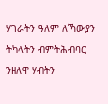ሃገራትን ዓለም ለኻውያን ትካላትን ብምትሕብባር ንዘለዋ ሃብትን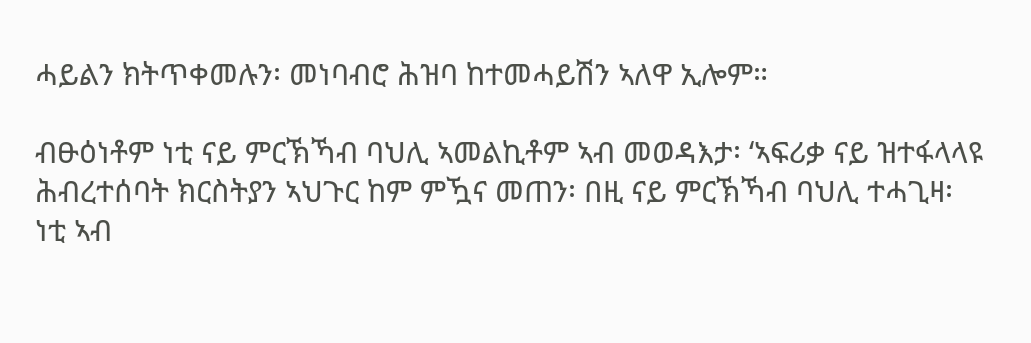ሓይልን ክትጥቀመሉን፡ መነባብሮ ሕዝባ ከተመሓይሽን ኣለዋ ኢሎም።

ብፁዕነቶም ነቲ ናይ ምርኽኻብ ባህሊ ኣመልኪቶም ኣብ መወዳእታ፡ ‘ኣፍሪቃ ናይ ዝተፋላላዩ ሕብረተሰባት ክርስትያን ኣህጉር ከም ምዃና መጠን፡ በዚ ናይ ምርኽኻብ ባህሊ ተሓጊዛ፡ ነቲ ኣብ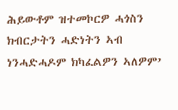ሕይውቶም ዝተመኮርዎ ሓጎስን ክብርታትን ሓድነትን ኣብ ነንሓድሓዶም ክካፈልዎን ኣለዎም’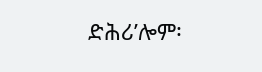ድሕሪ’ሎም፡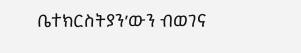ቤተክርስትያን’ውን ብወገና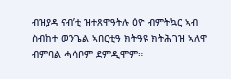ብዝያዳ ናብ’ቲ ዝተጸዋዓትሉ ዕዮ ብምትኳር ኣብ ስብከተ ወንጌል ኣበርቲዓ ክትዓዩ ክትሕገዝ ኣለዋ ብምባል ሓሳቦም ደምዲሞም።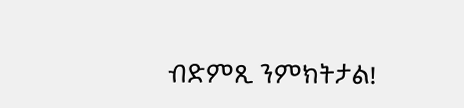ብድምጺ ንምክትታል!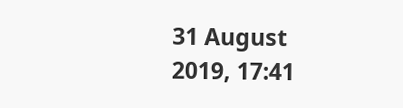31 August 2019, 17:41